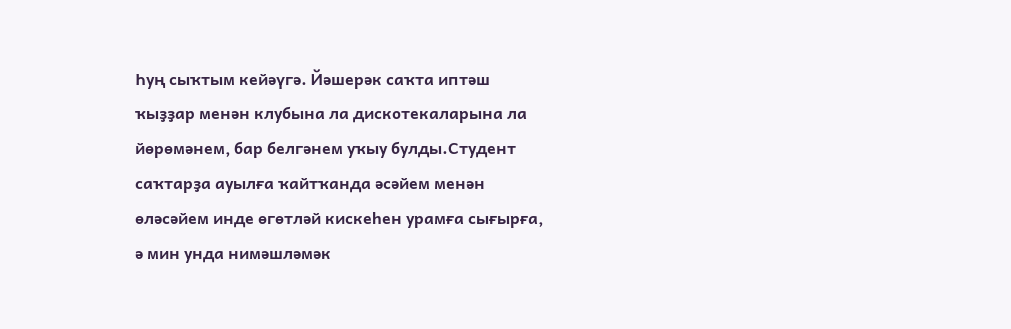Һуң сыҡтым кейәүгә. Йәшерәк саҡта иптәш ҡыҙҙар менән клубына ла дискотекаларына ла йөрөмәнем, бар белгәнем уҡыу булды.Студент саҡтарҙа ауылға ҡайтҡанда әсәйем менән өләсәйем инде өгөтләй кискеһен урамға сығырға, ә мин унда нимәшләмәк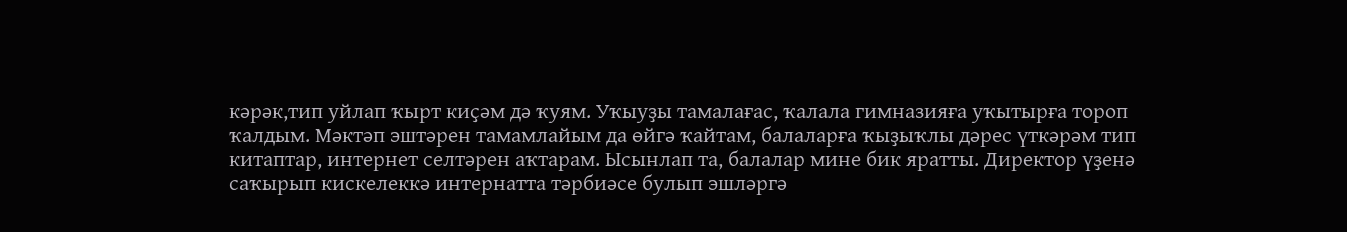кәрәк,тип уйлап ҡырт киҫәм дә ҡуям. Уҡыуҙы тамалағас, ҡалала гимназияға уҡытырға тороп ҡалдым. Мәктәп эштәрен тамамлайым да өйгә ҡайтам, балаларға ҡыҙыҡлы дәрес үткәрәм тип китаптар, интернет селтәрен аҡтарам. Ысынлап та, балалар мине бик яратты. Директор үҙенә саҡырып кискелеккә интернатта тәрбиәсе булып эшләргә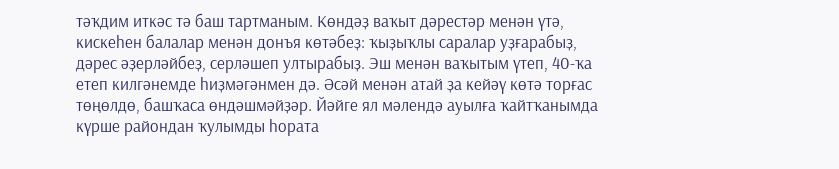тәҡдим иткәс тә баш тартманым. Көндәҙ ваҡыт дәрестәр менән үтә, кискеһен балалар менән донъя көтәбеҙ: ҡыҙыҡлы саралар уҙғарабыҙ, дәрес әҙерләйбеҙ, серләшеп ултырабыҙ. Эш менән ваҡытым үтеп, 40-ҡа етеп килгәнемде һиҙмәгәнмен дә. Әсәй менән атай ҙа кейәү көтә торғас төңөлдө, башҡаса өндәшмәйҙәр. Йәйге ял мәлендә ауылға ҡайтҡанымда күрше райондан ҡулымды һората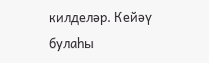килделәр. Кейәү булаһы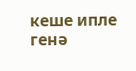кеше ипле генә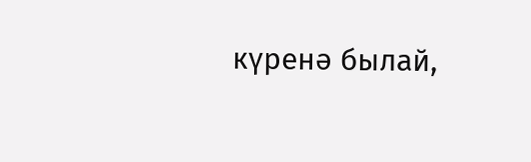күренә былай,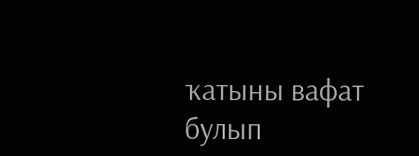ҡатыны вафат булып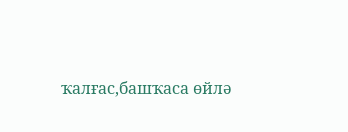ҡалғас,башҡаса өйлә